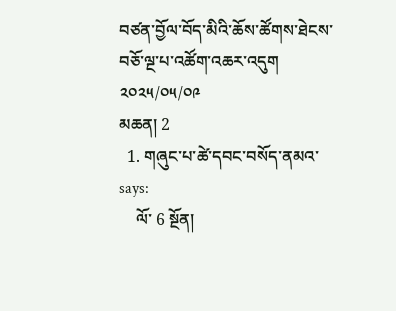བཙན་བྱོལ་བོད་མིའི་ཆོས་ཚོགས་ཐེངས་བཅོ་ལྔ་པ་འཚོག་འཆར་འདུག
༢༠༢༥/༠༥/༠༩
མཆན། 2
  1. གཞུང་པ་ཚེ་དབང་བསོད་ནམའ་ says:
    ལོ་ 6 སྔོན།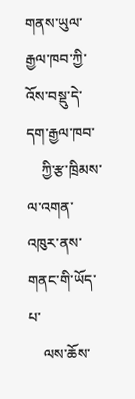གནས་ཡུལ་རྒྱལ་ཁབ་ཀྱི་འོས་བསྡུ་དེ་དག་རྒྱལ་ཁབ་
    ཀྱི་རྩ་ཁྲིམས་ལ་འགན་འཁུར་ནས་གནང་གི་ཡོད་པ་
    ལས་ཆོས་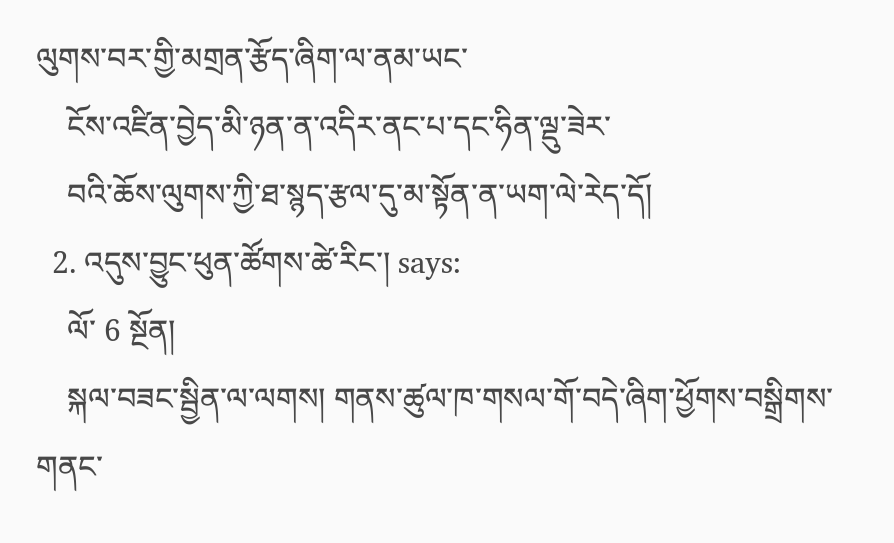ལུགས་བར་གྱི་མགྲན་རྩོད་ཞིག་ལ་ནམ་ཡང་
    ངོས་འཛིན་བྱེད་མི་ཉན་ན་འདིར་ནང་པ་དང་ཧིན་ལྡུ་ཟེར་
    བའི་ཆོས་ལུགས་ཀྱི་ཐ་སྙད་རྩལ་དུ་མ་སྟོན་ན་ཡག་ལེ་རེད་དོ།
  2. འདུས་བྱུང་ཕུན་ཚོགས་ཚེ་རིང་། says:
    ལོ་ 6 སྔོན།
    སྐལ་བཟང་སྦྱིན་ལ་ལགས། གནས་ཚུལ་ཁ་གསལ་གོ་བདེ་ཞིག་ཕྱོགས་བསྒྲིགས་གནང་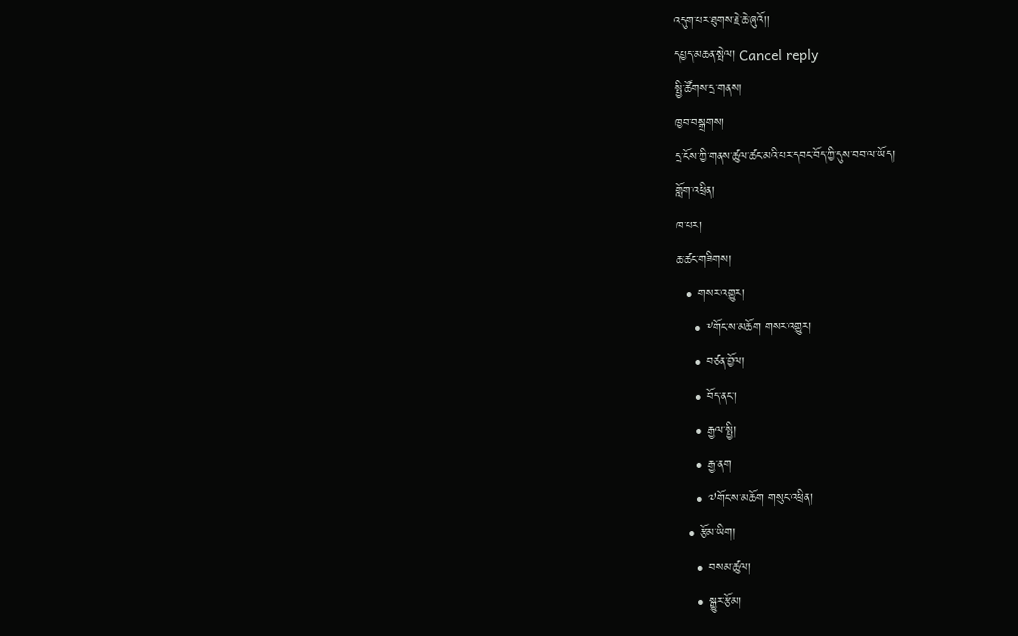འདུག་པར་ཐུགས་རྗེ་ཆེ་ཞུའོ།།
དཔྱད་མཆན་སྤེལ། Cancel reply
སྤྱི་ཚོགས་དྲ་གནས།
ཁྱབ་བསྒྲགས།
དྲ་ངོས་ཀྱི་གནས་ཚུལ་ཚང་མའི་པར་དབང་བོད་ཀྱི་དུས་བབ་ལ་ཡོད།
གློག་འཕྲིན།
ཁ་པར།
ཆ་ཚང་གཟིགས།
  • གསར་འགྱུར།
    • ༸གོང་ས་མཆོག གསར་འགྱུར།
    • བཙན་བྱོལ།
    • བོད་ནང་།
    • རྒྱལ་སྤྱི།
    • རྒྱ་ནག
    • ༧གོང་ས་མཆོག གསུང་འཕྲིན།
  • རྩོམ་ཡིག།
    • བསམ་ཚུལ།
    • སྒྱུར་རྩོམ།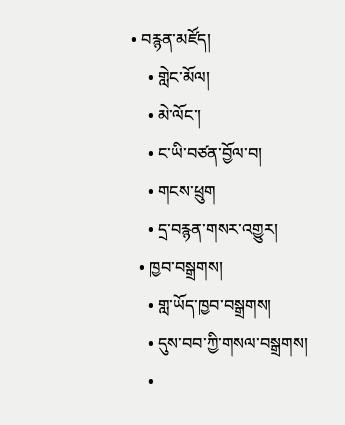• བརྙན་མཛོད།
    • གླེང་མོལ།
    • མེ་ལོང་།
    • ང་ཡི་བཙན་བྱོལ་བ།
    • གངས་ཕྲུག
    • དྲ་བརྙན་གསར་འགྱུར།
  • ཁྱབ་བསྒྲགས།
    • གླ་ཡོད་ཁྱབ་བསྒྲགས།
    • དུས་བབ་ཀྱི་གསལ་བསྒྲགས།
    •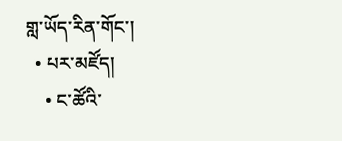གླ་ཡོད་རིན་གོང་།
  • པར་མཛོད།
    • ང་ཚོའི་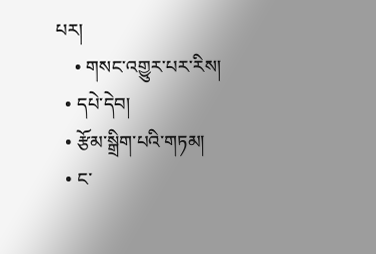པར།
    • གསང་འགྱུར་པར་རིས།
  • དཔེ་དེབ།
  • རྩོམ་སྒྲིག་པའི་གཏམ།
  • ང་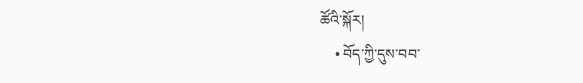ཚོའི་སྐོར།
    • བོད་ཀྱི་དུས་བབ་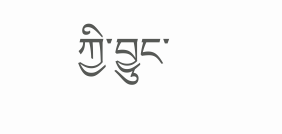ཀྱི་བྱུང་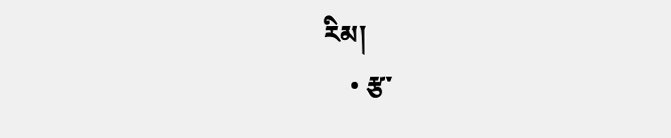རིམ།
    • རྩ་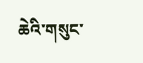ཆེའི་གསུང་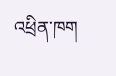འཕྲིན་ཁག